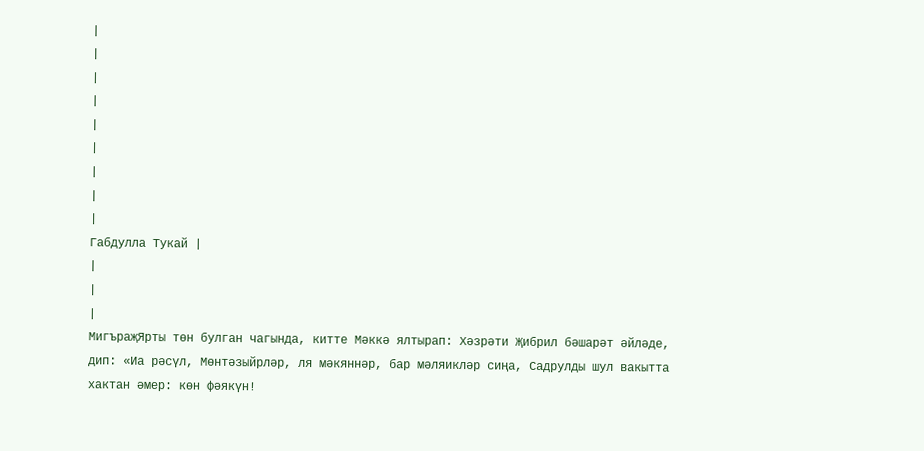|
|
|
|
|
|
|
|
|
Габдулла Тукай |
|
|
|
МигъраҗЯрты төн булган чагында, китте Мәккә ялтырап: Хәзрәти Җибрил бәшарәт әйләде, дип: «Иа рәсүл, Мөнтәзыйрләр, ля мәкяннәр, бар мәляикләр сиңа, Садрулды шул вакытта хактан әмер: көн фәякүн!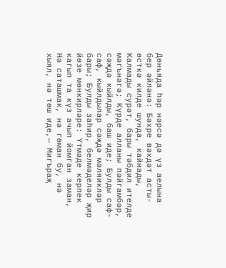Дөньяда һәр нәрсә дә үз аелына бер әйләнә: Бәхре вәхдәт асты-өсткә килде шунда, кайнады, Калмады сурәт, бары тәбдил ителде мәгънәгә; Күрде алланы пәйгамбәр, сәҗдә кыйлды, баш иде; Булды саф-саф, кыйлдылар сәҗдә мәляикләр бары; Булды заһир, белмәделәр җир йөзе мөнкирләре: Үтмәде керпек кагып та күз ачып йомган заман, Нә саташмак, нә гөман бу, нә хыял, нә төш иде,— Мигъраҗ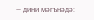— дини мәгънәдә: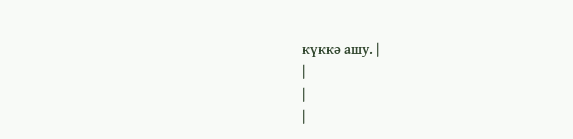күккә ашу. |
|
|
|